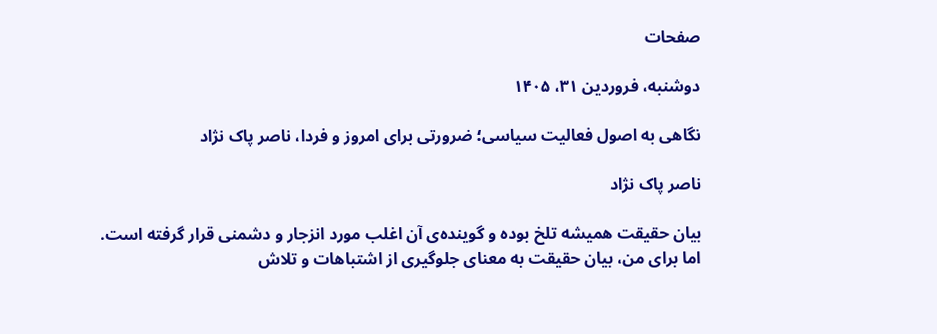صفحات

دوشنبه، فروردین ۳۱، ۱۴۰۵

نگاهی به اصول فعالیت سیاسی؛ ضرورتی برای امروز و فردا، ناصر پاک ‌نژاد

ناصر پاک ‌نژاد

بیان حقیقت همیشه تلخ بوده و گوینده‌ی آن اغلب مورد انزجار و دشمنی قرار گرفته است. اما برای من، بیان حقیقت به معنای جلوگیری از اشتباهات و تلاش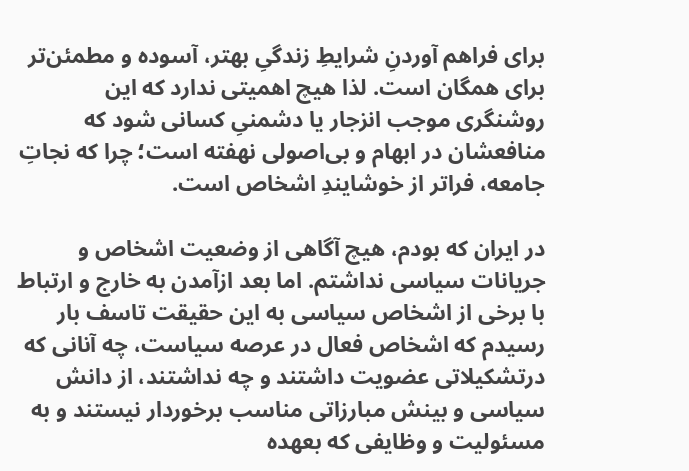برای فراهم آوردنِ شرایطِ زندگیِ بهتر، آسوده و مطمئن‌تر برای همگان است. لذا هیچ اهمیتی ندارد که این روشنگری موجب انزجار یا دشمنیِ کسانی شود که منافعشان در ابهام و بی‌اصولی نهفته است؛ چرا که نجاتِ جامعه، فراتر از خوشایندِ اشخاص است.

در ایران که بودم، هیچ آگاهی از وضعیت اشخاص و جریانات سیاسی نداشتم. اما بعد ازآمدن به خارج و ارتباط با برخی از اشخاص سیاسی به این حقیقت تاسف بار رسیدم که اشخاص فعال در عرصه سیاست، چه آنانی که درتشکیلاتی عضویت داشتند و چه نداشتند، از دانش سیاسی و بینش مبارزاتی مناسب برخوردار نیستند و به مسئولیت و وظایفی که بعهده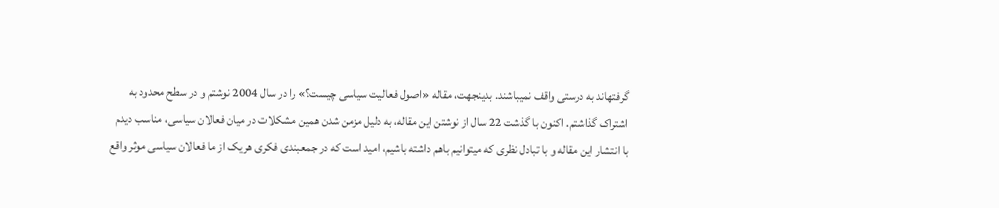گرفتهاند به درستی واقف نمیباشند. بدینجهت، مقاله «اصول فعالیت سیاسی چیست؟» را در سال 2004 نوشتم و در سطح محدود به اشتراک گذاشتم. اکنون با گذشت 22 سال از نوشتن این مقاله، به دلیل مزمن شدن همین مشکلات در میان فعالان سیاسی، مناسب دیدم با انتشار این مقاله و با تبادل نظری که میتوانیم باهم داشته باشیم، امید است که در جمعبندی فکری هریک از ما فعالان سیاسی موثر واقع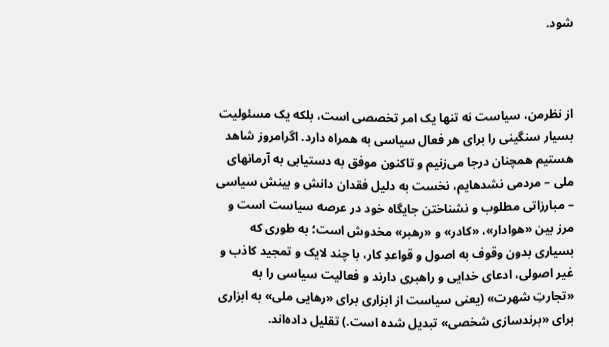شود.



از نظرمن، سیاست نه تنها یک امر تخصصی است، بلکه یک مسئولیت بسیار سنگینی را برای هر فعال سیاسی به همراه دارد. اگرامروز شاهد هستیم همچنان درجا می‌زنیم و تاکنون موفق به دستیابی به آرمانهای ملی – مردمی نشدهایم، نخست به دلیل فقدان دانش و بینش سیاسی – مبارزاتی مطلوب و نشناختن جایگاه خود در عرصه سیاست است و مرز بین «هوادار»، «کادر» و «رهبر» مخدوش است؛ به طوری که بسیاری بدون وقوف به اصول و قواعدِ کار، با چند لایک و تمجید کاذب و غیر اصولی، ادعای خدایی و راهبری دارند و فعالیت سیاسی را به «تجارتِ شهرت» (یعنی سیاست از ابزاری برای «رهایی ملی» به ابزاری برای «برندسازی شخصی» تبدیل شده است.) تقلیل داده‌اند.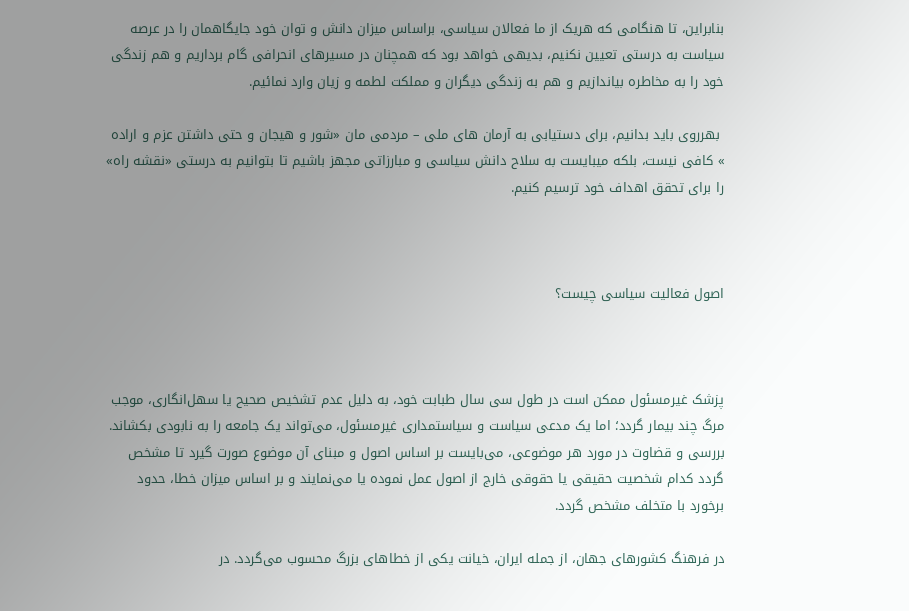بنابراین، تا هنگامی که هریک از ما فعالان سیاسی، براساس میزان دانش و توان خود جایگاهمان را در عرصه سیاست به درستی تعیین نکنیم، بدیهی خواهد بود که همچنان در مسیرهای انحرافی گام برداریم و هم زندگی خود را به مخاطره بیاندازیم و هم به زندگی دیگران و مملکت لطمه و زیان وارد نمائیم.

 بهرروی باید بدانیم، برای دستیابی به آرمان های ملی – مردمی مان «شور و هیجان و حتی داشتن عزم و اراده » کافی نیست، بلکه میبایست به سلاح دانش سیاسی و مبارزاتی مجهز باشیم تا بتوانیم به درستی «نقشه راه» را برای تحقق اهداف خود ترسیم کنیم.



اصول فعالیت سیاسی چیست؟



پزشک غیرمسئول ممکن است در طول سی سال طبابت خود، به دلیل عدم تشخیص صحیح یا سهل‌انگاری، موجب مرگ چند بیمار گردد؛ اما یک مدعی سیاست و سیاستمداری غیرمسئول، می‌تواند یک جامعه را به نابودی بکشاند. بررسی و قضاوت در مورد هر موضوعی، می‌بایست بر اساس اصول و مبنای آن موضوع صورت گیرد تا مشخص گردد کدام شخصیت حقیقی یا حقوقی خارج از اصول عمل نموده یا می‌نمایند و بر اساس میزان خطا، حدود برخورد با متخلف مشخص گردد.

در فرهنگ کشورهای جهان، از جمله ایران، خیانت یکی از خطاهای بزرگ محسوب می‌گردد. در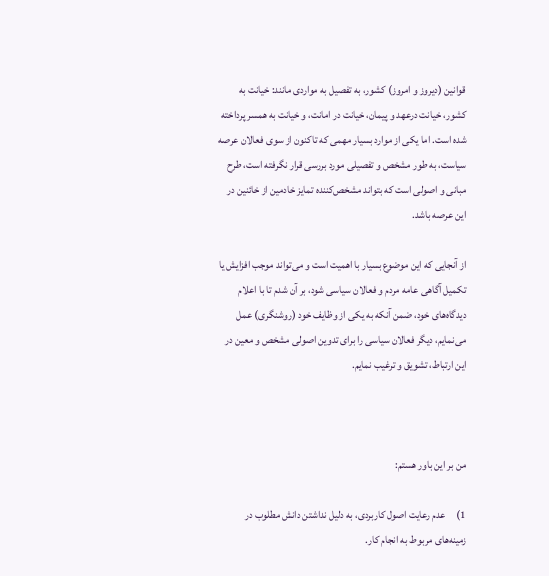قوانین (دیروز و امروز) کشور، به تفصیل به مواردی مانند: خیانت به کشور، خیانت درعهد و پیمان، خیانت در امانت، و خیانت به همسر پرداخته شده است. اما یکی از موارد بسیار مهمی که تاکنون از سوی فعالان عرصه سیاست، به طور مشخص و تفصیلی مورد بررسی قرار نگرفته است، طرح مبانی و اصولی است که بتواند مشخص‌کننده تمایز خادمین از خائنین در این عرصه باشد.

از آنجایی که این موضوع بسیار با اهمیت است و می‌تواند موجب افزایش یا تکمیل آگاهی عامه مردم و فعالان سیاسی شود، بر آن شدم تا با اعلام دیدگاه‌های خود، ضمن آنکه به یکی از وظایف خود (روشنگری) عمل می‌نمایم، دیگر فعالان سیاسی را برای تدوین اصولی مشخص و معین در این ارتباط، تشویق و ترغیب نمایم.



من بر این باور هستم:

1)     عدم رعایت اصول کاربردی، به دلیل نداشتن دانش مطلوب در زمینه‌های مربوط به انجام کار.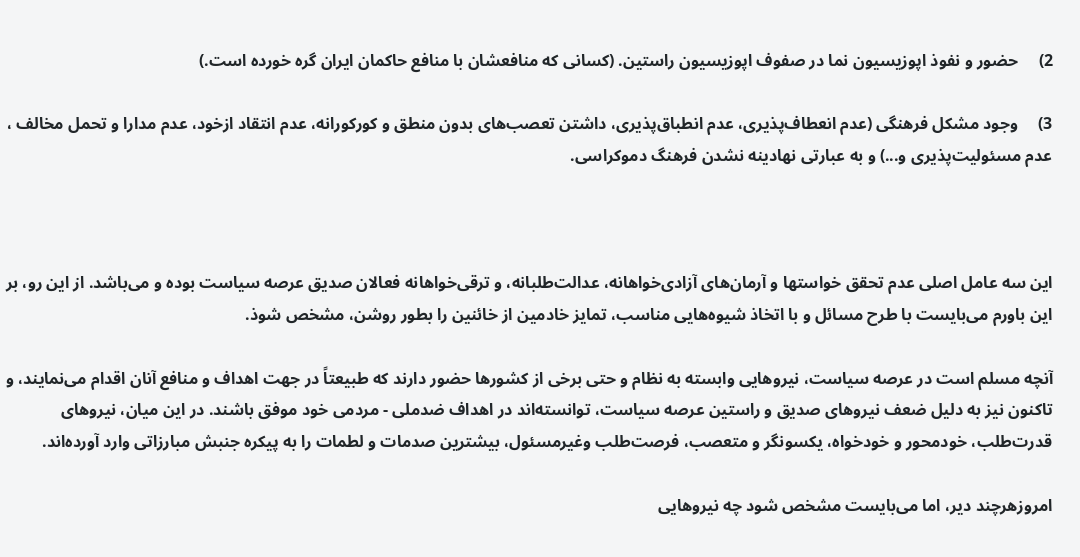2)     حضور و نفوذ اپوزیسیون نما در صفوف اپوزیسیون راستین. (کسانی که منافعشان با منافع حاکمان ایران گره خورده است.)

3)     وجود مشکل فرهنگی (عدم انعطاف‌پذیری، عدم انطباق‌پذیری، داشتن تعصب‌های بدون منطق و کورکورانه، عدم انتقاد ازخود، عدم مدارا و تحمل مخالف ، عدم مسئولیت‌پذیری و...) و به عبارتی نهادینه نشدن فرهنگ دموکراسی.



این سه عامل اصلی عدم تحقق خواستها و آرمان‌های آزادی‌خواهانه، عدالت‌طلبانه، و ترقی‌خواهانه فعالان صدیق عرصه سیاست بوده و می‌باشد. از این رو، بر این باورم می‌بایست با طرح مسائل و با اتخاذ شیوه‌هایی مناسب، تمایز خادمین از خائنین را بطور روشن، مشخص شوذ.

آنچه مسلم است در عرصه سیاست، نیروهایی وابسته به نظام و حتی برخی از کشورها حضور دارند که طبیعتاً در جهت اهداف و منافع آنان اقدام می‌نمایند، و تاکنون نیز به دلیل ضعف نیروهای صدیق و راستین عرصه سیاست، توانسته‌اند در اهداف ضدملی - مردمی خود موفق باشند. در این میان، نیروهای قدرت‌طلب، خودمحور و خودخواه، یکسونگر و متعصب، فرصت‌طلب وغیرمسئول، بیشترین صدمات و لطمات را به پیکره جنبش مبارزاتی وارد آورده‌اند.

امروزهرچند دیر، اما می‌بایست مشخص شود چه نیروهایی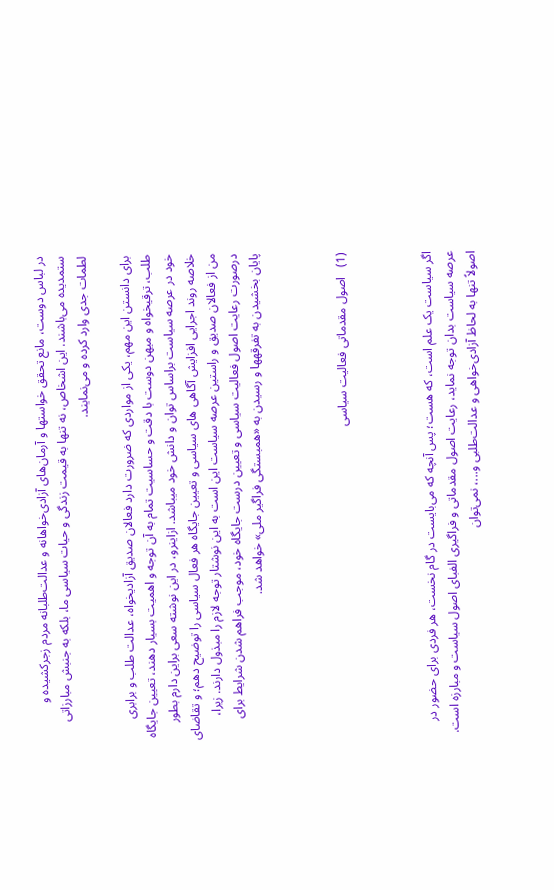در لباس دوست، مانع تحقق خواستها و آرمان‌های آزادی‌خواهانه و عدالت‌طلبانه مردم زجرکشیده و ستمدیده می‌باشند. این اشخاص، نه تنها به قیمت زندگی و حیات سیاسی ما، بلکه به جنبش مبارزاتی لطمات جدی وارد کرده و می‌نمایند.

برای دانستن این مهم، یکی از مواردی که ضرورت دارد فعالان صدیق آزادیخواه، عدالت طلب و برابری طلب، ترقیخواه و میهن دوست با دقت و حساسیت تمام به آن توجه و اهمیت بسیار دهند، تعیین جایگاه خود در عرصه سیاست براساس توان و دانش خود میباشد. ازاینرو، در این نوشته سعی براین دارم بطور خلاصه روند اجرایی افزایش آگاهی های سیاسی و تعیین جایگاه هر فعال سیاسی را توضیح دهم؛ و تقاضای من از فعالان صدیق و راستین عرصه سیاست این است به این نوشتار توجه لازم را مبذول دارند. زیرا، درصورت رعایت اصول فعالیت سیاسی و تعیین درست جایگاه خود، موجب فراهم شدن شرایط برای پایان بخشیدن به تفرقهها و رسیدن به «همبستگی فراگیر ملی» خواهد شد.



(1)   اصول مقدماتی فعالیت سیاسی



اگر سیاست یک علم است، که هست؛ پس آنچه که می‌بایست در گام نخست، هر فردی برای حضور در عرصه سیاست بدان توجه نماید، رعایت اصول مقدماتی و فراگیری الفبای اصول سیاست و مبارزه است. اصولاً تنها به لحاظ آزادی‌خواهی و عدالت‌طلبی و...، نمی‌توان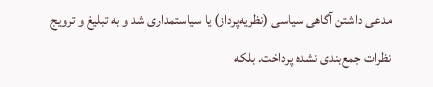مدعی داشتن آگاهی سیاسی (نظریه‌پرداز) یا سیاستمداری شد و به تبلیغ و ترویج نظرات جمع‌بندی نشده پرداخت. بلکه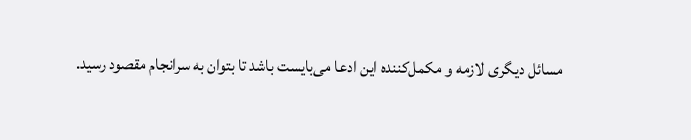مسائل دیگری لازمه و مکمل‌کننده این ادعا می‌بایست باشد تا بتوان به سرانجام مقصود رسید.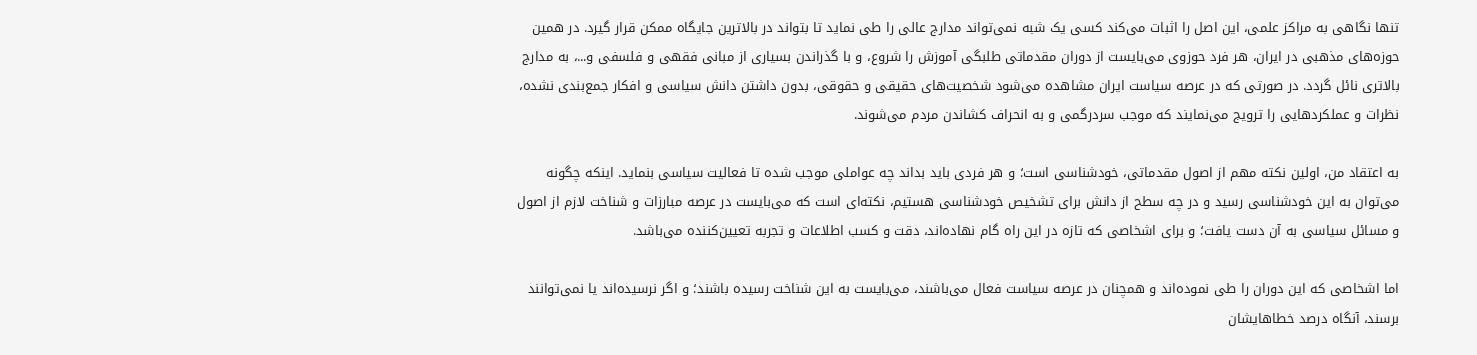تنها نگاهی به مراکز علمی، این اصل را اثبات می‌کند کسی یک شبه نمی‌تواند مدارج عالی را طی نماید تا بتواند در بالاترین جایگاه ممکن قرار گیرد. در همین حوزه‌های مذهبی در ایران، هر فرد حوزوی می‌بایست از دوران مقدماتی طلبگی آموزش را شروع، و با گذراندن بسیاری از مبانی فقهی و فلسفی و...، به مدارج بالاتری نائل گردد. در صورتی که در عرصه سیاست ایران مشاهده می‌شود شخصیت‌های حقیقی و حقوقی، بدون داشتن دانش سیاسی و افکار جمع‌بندی نشده، نظرات و عملکردهایی را ترویج می‌نمایند که موجب سردرگمی و به انحراف کشاندن مردم می‌شوند.

به اعتقاد من، اولین نکته مهم از اصول مقدماتی، خودشناسی است؛ و هر فردی باید بداند چه عواملی موجب شده تا فعالیت سیاسی بنماید. اینکه چگونه می‌توان به این خودشناسی رسید و در چه سطح از دانش برای تشخیص خودشناسی هستیم، نکته‌ای است که می‌بایست در عرصه مبارزات و شناخت لازم از اصول و مسائل سیاسی به آن دست یافت؛ و برای اشخاصی که تازه در این راه گام نهاده‌اند، دقت و کسب اطلاعات و تجربه تعیین‌کننده می‌باشد.

اما اشخاصی که این دوران را طی نموده‌اند و همچنان در عرصه سیاست فعال می‌باشند، می‌بایست به این شناخت رسیده باشند؛ و اگر نرسیده‌اند یا نمی‌توانند برسند، آنگاه درصد خطاهایشان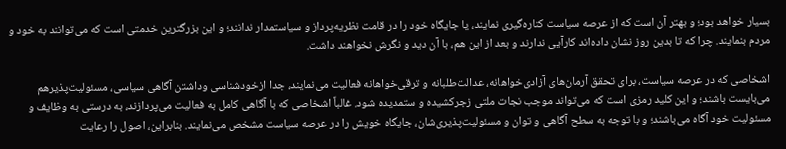بسیار خواهد بود؛ و بهتر آن است که از عرصه سیاست کناره‌گیری نمایند، یا جایگاه خود را در قامت نظریه‌پرداز و سیاستمدار ندانند؛ و این بزرگترین خدمتی است که می‌توانند به خود و مردم بنمایند. چرا که تا بدین روز نشان داده‌اند کارآیی ندارند و بعد از این هم، با آن دید و نگرش نخواهند داشت.

اشخاصی که در عرصه سیاست، برای تحقق آرمان‌های آزادی‌خواهانه، عدالت‌طلبانه و ترقی‌خواهانه فعالیت می‌نمایند، جدا ازخودشناسی وداشتن آگاهی سیاسی، مسئولیت‌پذیرهم می‌بایست باشند؛ و این کلید رمزی است که می‌تواند موجب نجات ملتی زجرکشیده و ستمدیده شود. غالباً اشخاصی که با آگاهی کامل به فعالیت می‌پردازند، به درستی به وظایف و مسئولیت خود آگاه می‌باشند؛ و با توجه به سطح آگاهی و توان و مسئولیت‌پذیری‌شان، جایگاه خویش را در عرصه سیاست مشخص می‌نمایند. بنابراین، اصول را رعایت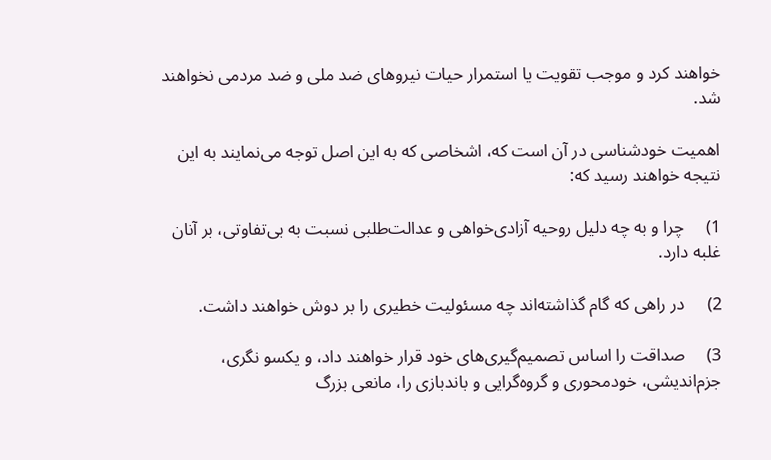خواهند کرد و موجب تقویت یا استمرار حیات نیروهای ضد ملی و ضد مردمی نخواهند شد.

اهمیت خودشناسی در آن است که، اشخاصی که به این اصل توجه می‌نمایند به این نتیجه خواهند رسید که:

1)     چرا و به چه دلیل روحیه آزادی‌خواهی و عدالت‌طلبی نسبت به بی‌تفاوتی، بر آنان غلبه دارد.

2)     در راهی که گام گذاشته‌اند چه مسئولیت خطیری را بر دوش خواهند داشت.

3)     صداقت را اساس تصمیم‌گیری‌های خود قرار خواهند داد، و یکسو نگری، جزم‌اندیشی، خودمحوری و گروه‌گرایی و باندبازی را، مانعی بزرگ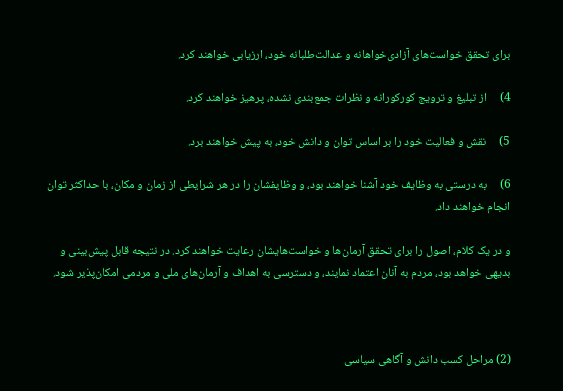برای تحقق خواست‌های آزادی‌خواهانه و عدالت‌طلبانه خود، ارزیابی خواهند کرد.

4)     از تبلیغ و ترویج کورکورانه و نظرات جمع‌بندی نشده، پرهیز خواهند کرد.

5)     نقش و فعالیت خود را بر اساس توان و دانش خود، به پیش خواهند برد.

6)     به درستی به وظایف خود آشنا خواهند بود، و وظایفشان را در هر شرایطی از زمان و مکان، با حداکثر توان انجام خواهند داد.

و در یک کلام، اصول را برای تحقق آرمان‌ها و خواست‌هایشان رعایت خواهند کرد. در نتیجه قابل پیش‌بینی و بدیهی خواهد بود، مردم به آنان اعتماد نمایند، و دسترسی به اهداف و آرمان‌های ملی و مردمی امکان‌پذیر شود.



(2) مراحل کسب دانش و آگاهی سیاسی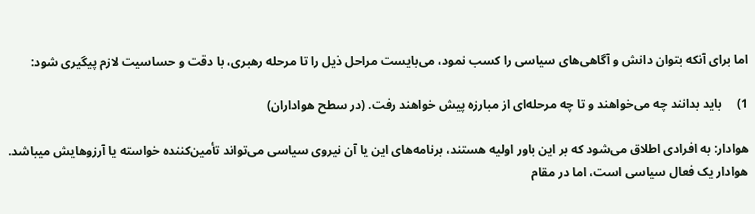اما برای آنکه بتوان دانش و آگاهی‌های سیاسی را کسب نمود، می‌بایست مراحل ذیل را تا مرحله رهبری، با دقت و حساسیت لازم پیگیری شود:

1)     باید بدانند چه می‌خواهند و تا چه مرحله‌ای از مبارزه پیش خواهند رفت. (در سطح هواداران)

هوادار: به افرادی اطلاق می‌شود که بر این باور اولیه هستند، برنامه‌های این یا آن نیروی سیاسی می‌تواند تأمین‌کننده خواسته یا آرزوهایش میباشد. هوادار یک فعال سیاسی است، اما در مقام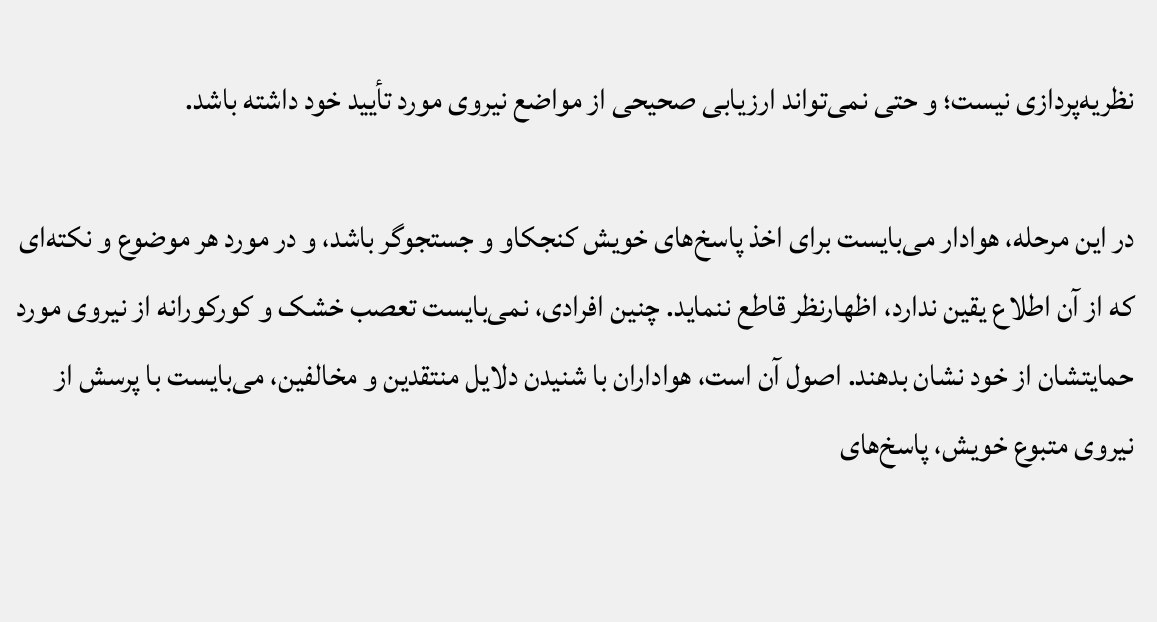نظریه‌پردازی نیست؛ و حتی نمی‌تواند ارزیابی صحیحی از مواضع نیروی مورد تأیید خود داشته باشد.

در این مرحله، هوادار می‌بایست برای اخذ پاسخ‌های خویش کنجکاو و جستجوگر باشد، و در مورد هر موضوع و نکته‌ای که از آن اطلاع یقین ندارد، اظهارنظر قاطع ننماید. چنین افرادی، نمی‌بایست تعصب خشک و کورکورانه از نیروی مورد حمایتشان از خود نشان بدهند. اصول آن است، هواداران با شنیدن دلایل منتقدین و مخالفین، می‌بایست با پرسش از نیروی متبوع خویش، پاسخ‌های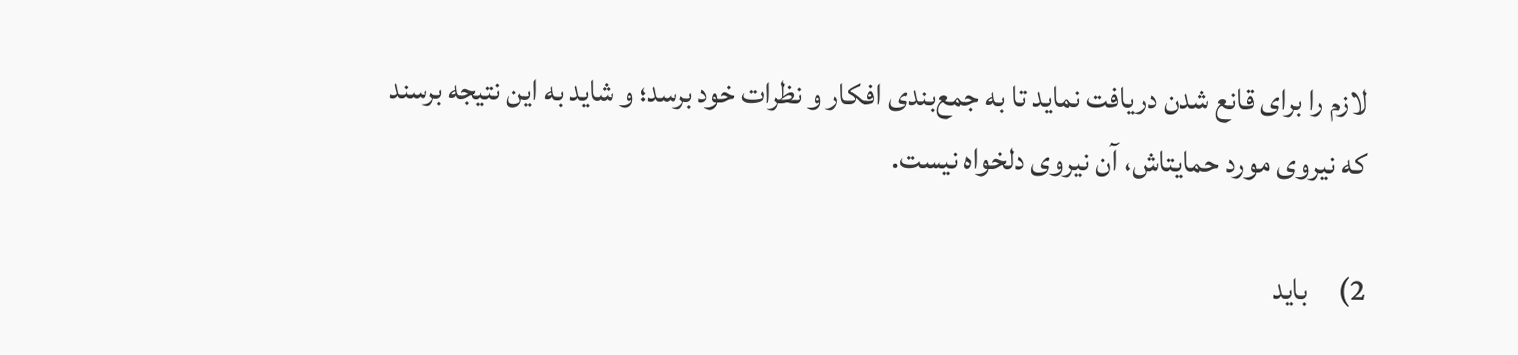لازم را برای قانع شدن دریافت نماید تا به جمع‌بندی افکار و نظرات خود برسد؛ و شاید به این نتیجه برسند که نیروی مورد حمایتاش، آن نیروی دلخواه نیست.

2)     باید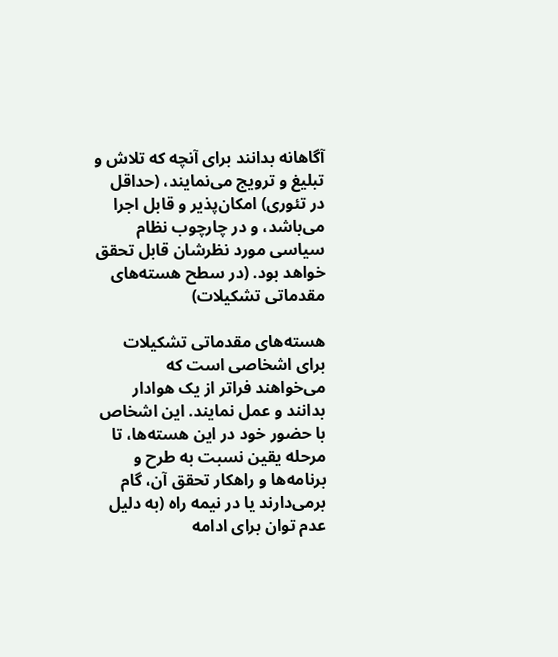آگاهانه بدانند برای آنچه که تلاش و تبلیغ و ترویج می‌نمایند، (حداقل در تئوری) امکان‌پذیر و قابل اجرا می‌باشد، و در چارچوب نظام سیاسی مورد نظرشان قابل تحقق خواهد بود. (در سطح هسته‌های مقدماتی تشکیلات)

هسته‌های مقدماتی تشکیلات برای اشخاصی است که می‌خواهند فراتر از یک هوادار بدانند و عمل نمایند. این اشخاص با حضور خود در این هسته‌ها، تا مرحله یقین نسبت به طرح و برنامه‌ها و راهکار تحقق آن، گام برمی‌دارند یا در نیمه راه (به دلیل عدم توان برای ادامه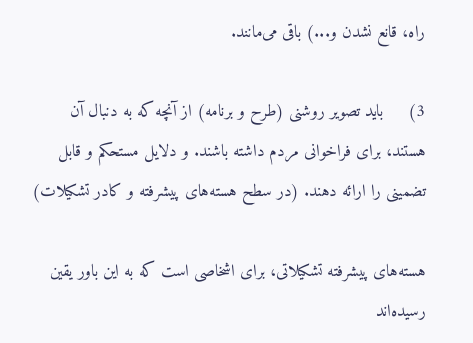راه، قانع نشدن و...) باقی می‌مانند.

3)     باید تصویر روشنی (طرح و برنامه) از آنچه که به دنبال آن هستند، برای فراخوانی مردم داشته باشند. و دلایل مستحکم و قابل تضمینی را ارائه دهند. (در سطح هسته‌های پیشرفته و کادر تشکیلات)

هسته‌های پیشرفته تشکیلاتی، برای اشخاصی است که به این باور یقین رسیده‌اند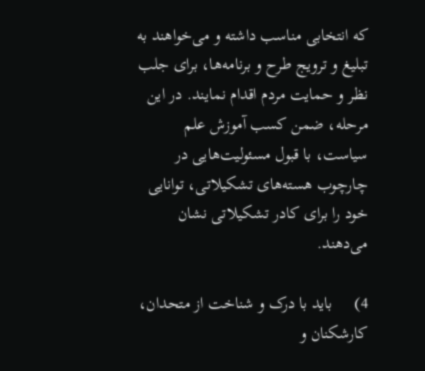که انتخابی مناسب داشته و می‌خواهند به تبلیغ و ترویج طرح و برنامه‌ها، برای جلب نظر و حمایت مردم اقدام نمایند. در این مرحله، ضمن کسب آموزش علم سیاست، با قبول مسئولیت‌هایی در چارچوب هسته‌های تشکیلاتی، توانایی خود را برای کادر تشکیلاتی نشان می‌دهند.

4)     باید با درک و شناخت از متحدان، کارشکنان و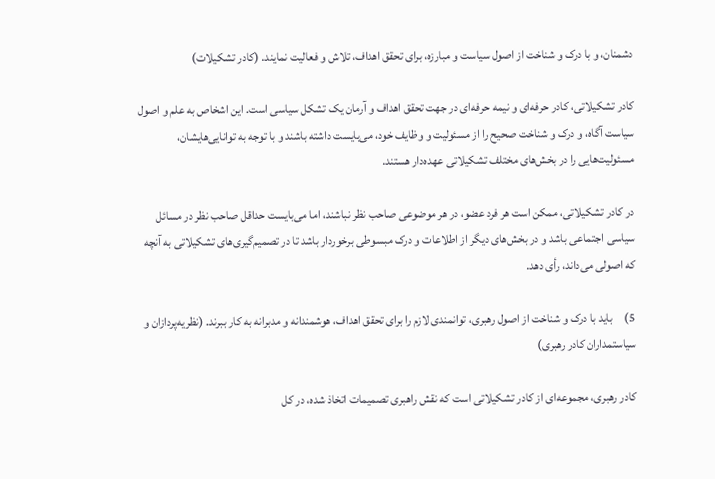دشمنان، و با درک و شناخت از اصول سیاست و مبارزه، برای تحقق اهداف، تلاش و فعالیت نمایند. (کادر تشکیلات)

کادر تشکیلاتی، کادر حرفه‌ای و نیمه حرفه‌ای در جهت تحقق اهداف و آرمان یک تشکل سیاسی است. این اشخاص به علم و اصول سیاست آگاه، و درک و شناخت صحیح را از مسئولیت و وظایف خود، می‌بایست داشته باشند و با توجه به توانایی‌هایشان، مسئولیت‌هایی را در بخش‌های مختلف تشکیلاتی عهده‌دار هستند.

در کادر تشکیلاتی، ممکن است هر فرد عضو، در هر موضوعی صاحب نظر نباشند، اما می‌بایست حداقل صاحب نظر در مسائل سیاسی اجتماعی باشد و در بخش‌های دیگر از اطلاعات و درک مبسوطی برخوردار باشد تا در تصمیم‌گیری‌های تشکیلاتی به آنچه که اصولی می‌داند، رأی دهد.

5)     باید با درک و شناخت از اصول رهبری، توانمندی لازم را برای تحقق اهداف، هوشمندانه و مدبرانه به کار ببرند. (نظریه‌پردازان و سیاستمداران کادر رهبری)

کادر رهبری، مجموعه‌ای از کادر تشکیلاتی است که نقش راهبری تصمیمات اتخاذ شده، در کل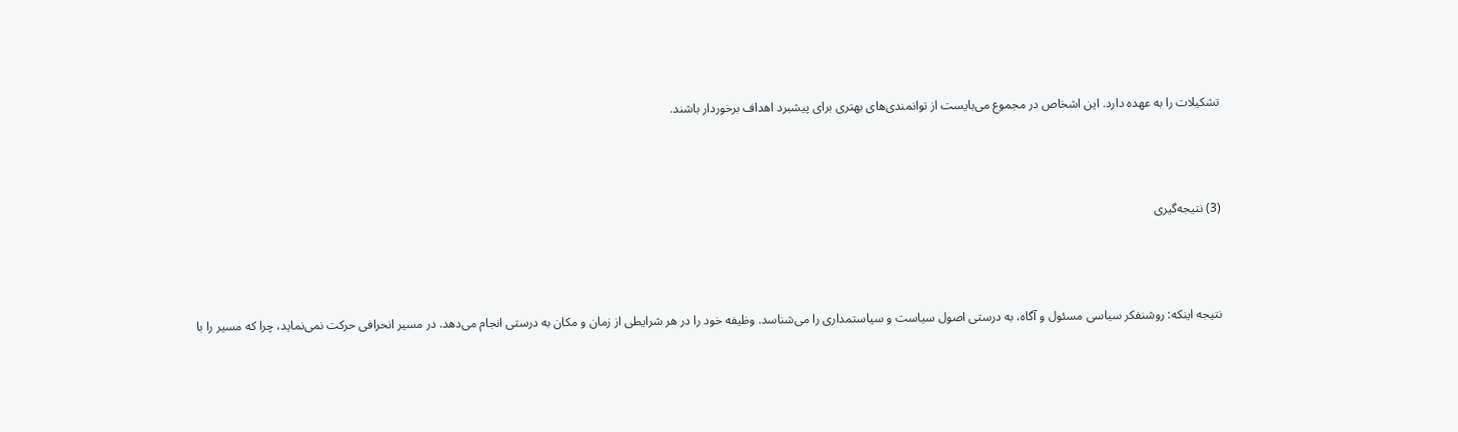تشکیلات را به عهده دارد. این اشخاص در مجموع می‌بایست از توانمندی‌های بهتری برای پیشبرد اهداف برخوردار باشند.



(3) نتیجه‌گیری



نتیجه اینکه: روشنفکر سیاسی مسئول و آگاه، به درستی اصول سیاست و سیاستمداری را می‌شناسد. وظیفه خود را در هر شرایطی از زمان و مکان به درستی انجام می‌دهد. در مسیر انحرافی حرکت نمی‌نماید، چرا که مسیر را با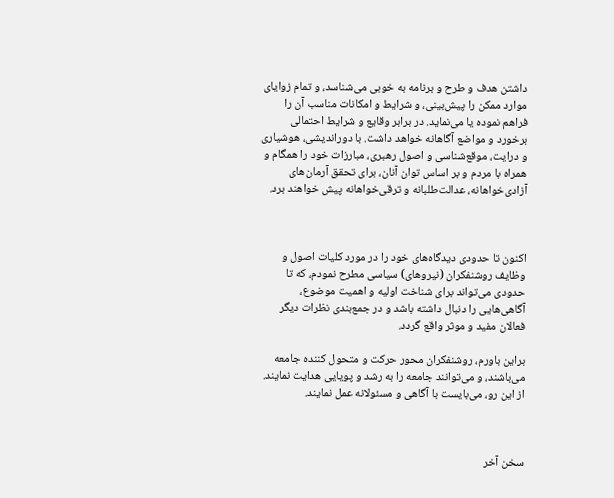داشتن هدف و طرح و برنامه به خوبی می‌شناسد، و تمام زوایای موارد ممکن را پیش‌بینی، و شرایط و امکانات مناسب آن را فراهم نموده یا می‌نماید. در برابر وقایع و شرایط احتمالی برخورد و مواضع آگاهانه خواهد داشت. با دوراندیشی، هوشیاری و درایت، موقع‌شناسی و اصول رهبری، مبارزات خود را همگام و همراه با مردم و بر اساس توان آنان، برای تحقق آرمان‌های آزادی‌خواهانه، عدالت‌طلبانه و ترقی‌خواهانه پیش خواهند برد.



اکنون تا حدودی دیدگاه‌های خود را در مورد کلیات اصول و وظایف روشنفکران (نیروهای) سیاسی مطرح نمودم، که تا حدودی می‌تواند برای شناخت اولیه و اهمیت موضوع، آگاهی‌هایی را دنبال داشته باشد و در جمع‌بندی نظرات دیگر فعالان مفید و موثر واقع گردد.

براین باورم، روشنفکران محور حرکت و متحول کننده جامعه می‌باشند، و می‌توانند جامعه را به رشد و پویایی هدایت نمایند. از این رو، می‌بایست با آگاهی و مسئولانه عمل نمایند.



سخن آخر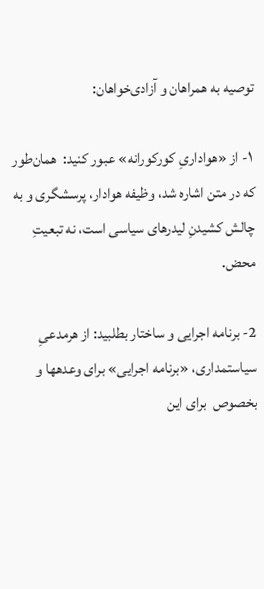توصیه به همراهان و آزادی‌خواهان:

 ۱- از «هواداریِ کورکورانه» عبور کنید:  همان‌طور که در متن اشاره شد، وظیفه هوادار، پرسشگری و به چالش کشیدنِ لیدرهای سیاسی است، نه تبعیتِ محض.

2- برنامه اجرایی و ساختار بطلبید: از هرمدعیِ سیاستمداری، «برنامه اجرایی» برای وعدهها و بخصوص  برای این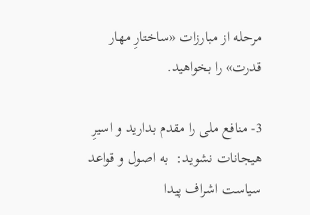مرحله از مبارزات «ساختارِ مهار قدرت» را بخواهید.

3- منافع ملی را مقدم بدارید و اسیرِ هیجانات نشوید:  به اصول و قواعد سیاست اشراف پیدا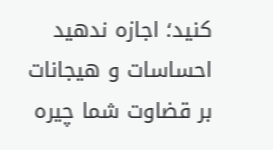کنید؛ اجازه ندهید احساسات و هیجانات بر قضاوت شما چیره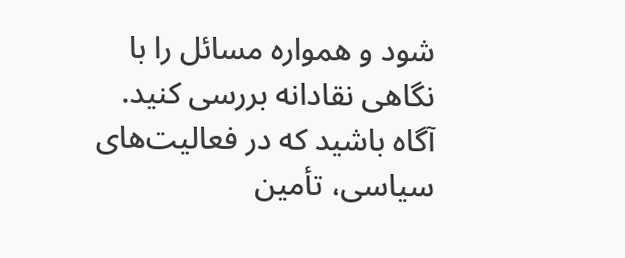شود و همواره مسائل را با نگاهی نقادانه بررسی کنید. آگاه باشید که در فعالیت‌های سیاسی، تأمین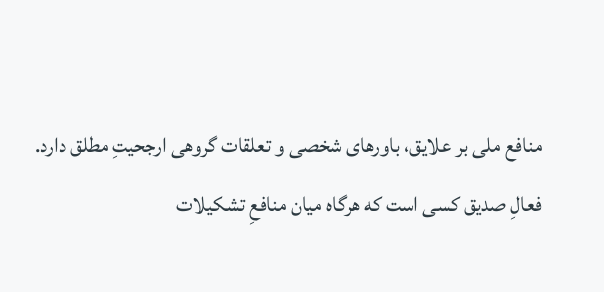منافع ملی بر علایق، باورهای شخصی و تعلقات گروهی ارجحیتِ مطلق دارد. فعالِ صدیق کسی است که هرگاه میان منافعِ تشکیلات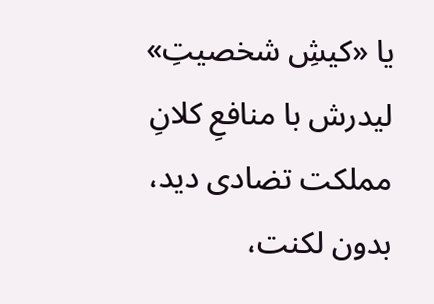یا «کیشِ شخصیتِ» لیدرش با منافعِ کلانِ مملکت تضادی دید، بدون لکنت،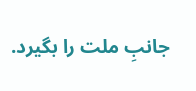جانبِ ملت را بگیرد.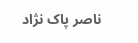ناصر پاک ‌نژاد